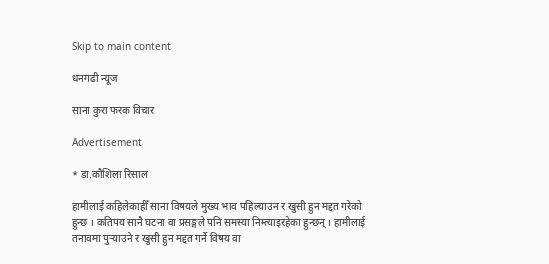Skip to main content

धनगढी न्यूज

साना कुरा फरक विचार

Advertisement

* डा.कौशिला रिसाल

हामीलाई कहिलेकाहीँ साना विषयले मुख्य भाव पहिल्याउन र खुसी हुन मद्दत गरेको हुन्छ । कतिपय सानै घटना वा प्रसङ्गले पनि समस्या निम्त्याइरहेका हुन्छन् । हामीलाई तनावमा पुर्‍याउने र खुसी हुन मद्दत गर्ने विषय वा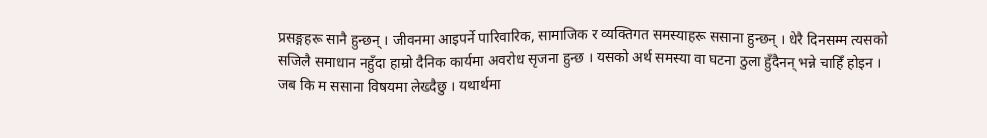प्रसङ्गहरू सानै हुन्छन् । जीवनमा आइपर्ने पारिवारिक, सामाजिक र व्यक्तिगत समस्याहरू ससाना हुन्छन् । धेरै दिनसम्म त्यसको सजिलै समाधान नहुँदा हाम्रो दैनिक कार्यमा अवरोध सृजना हुन्छ । यसको अर्थ समस्या वा घटना ठुला हुँदैनन् भन्ने चाहिँ होइन । जब कि म ससाना विषयमा लेख्दैछु । यथार्थमा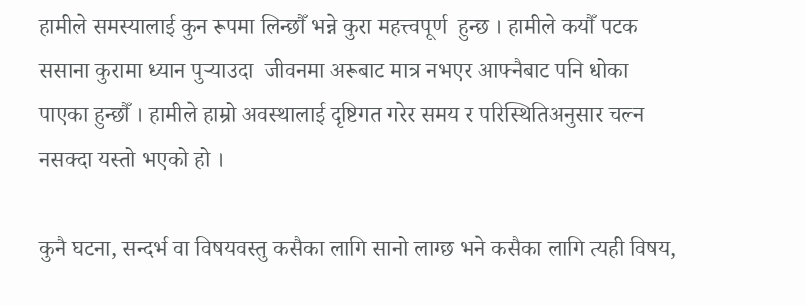हामीले समस्यालाई कुन रूपमा लिन्छौँ भन्ने कुरा महत्त्वपूर्ण  हुन्छ । हामीले कयौँ पटक ससाना कुरामा ध्यान पुर्‍याउदा  जीवनमा अरूबाट मात्र नभएर आफ्नैबाट पनि धोका पाएका हुन्छौँ । हामीले हाम्रो अवस्थालाई दृष्टिगत गरेर समय र परिस्थितिअनुसार चल्न नसक्दा यस्तो भएको हो ।

कुनै घटना, सन्दर्भ वा विषयवस्तु कसैका लागि सानो लाग्छ भने कसैका लागि त्यही विषय,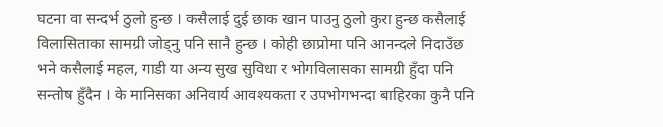घटना वा सन्दर्भ ठुलो हुन्छ । कसैलाई दुई छाक खान पाउनु ठुलो कुरा हुन्छ कसैलाई विलासिताका सामग्री जोड्नु पनि सानै हुन्छ । कोही छाप्रोमा पनि आनन्दले निदाउँछ भने कसैलाई महल, गाडी या अन्य सुख सुविधा र भोगविलासका सामग्री हुँदा पनि सन्तोष हुँदैन । के मानिसका अनिवार्य आवश्यकता र उपभोगभन्दा बाहिरका कुनै पनि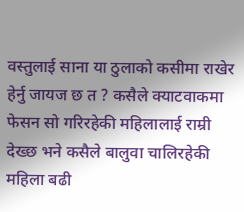वस्तुलाई साना या ठुलाको कसीमा राखेर हेर्नु जायज छ त ? कसैले क्याटवाकमा फेसन सो गरिरहेकी महिलालाई राम्री देख्छ भने कसैले बालुवा चालिरहेकी महिला बढी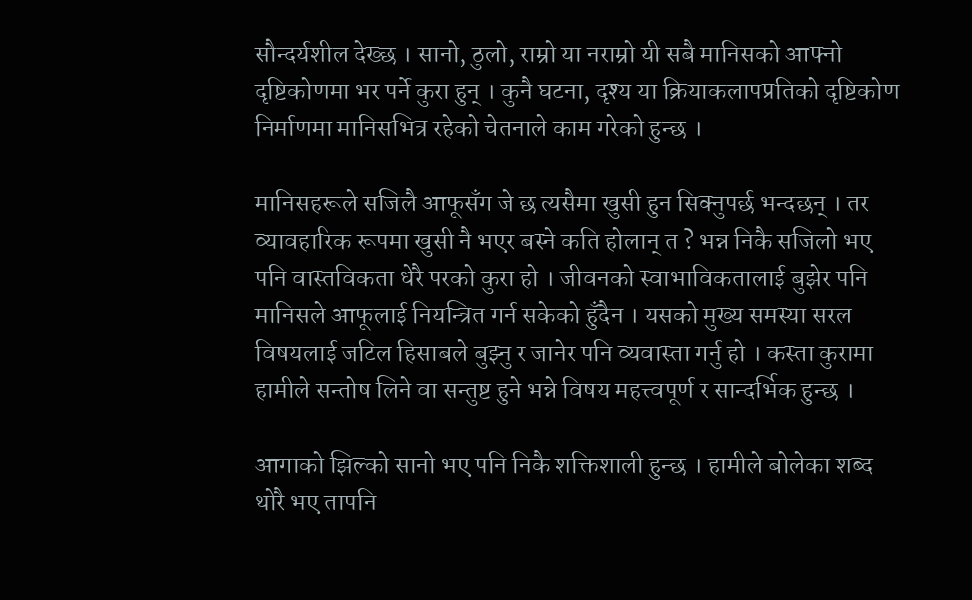सौन्दर्यशील देख्छ । सानो, ठुलो, राम्रो या नराम्रो यी सबै मानिसको आफ्नो दृष्टिकोणमा भर पर्ने कुरा हुन् । कुनै घटना, दृश्य या क्रियाकलापप्रतिको दृष्टिकोण निर्माणमा मानिसभित्र रहेको चेतनाले काम गरेको हुन्छ ।

मानिसहरूले सजिलै आफूसँग जे छ त्यसैमा खुसी हुन सिक्नुपर्छ भन्दछन् । तर व्यावहारिक रूपमा खुसी नै भएर बस्ने कति होलान् त ? भन्न निकै सजिलो भए पनि वास्तविकता धेरै परको कुरा हो । जीवनको स्वाभाविकतालाई बुझेर पनि मानिसले आफूलाई नियन्त्रित गर्न सकेको हुँदैन । यसको मुख्य समस्या सरल विषयलाई जटिल हिसाबले बुझ्नु र जानेर पनि व्यवास्ता गर्नु हो । कस्ता कुरामा हामीले सन्तोष लिने वा सन्तुष्ट हुने भन्ने विषय महत्त्वपूर्ण र सान्दर्भिक हुन्छ ।

आगाको झिल्को सानो भए पनि निकै शक्तिशाली हुन्छ । हामीले बोलेका शब्द थोरै भए तापनि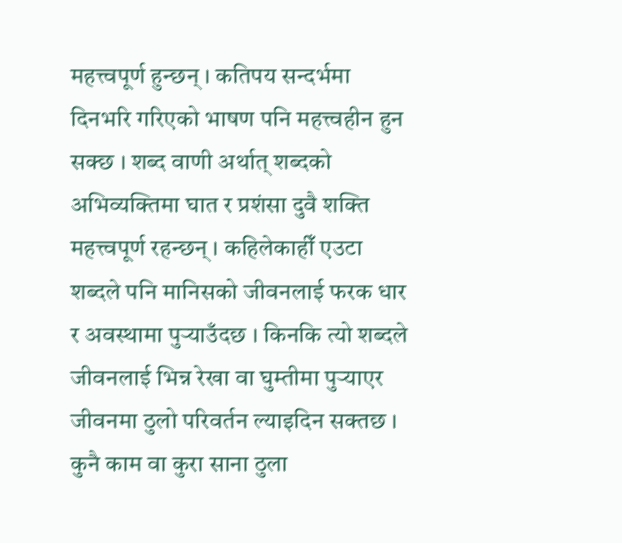महत्त्वपूर्ण हुन्छन् । कतिपय सन्दर्भमा दिनभरि गरिएको भाषण पनि महत्त्वहीन हुन सक्छ । शब्द वाणी अर्थात् शब्दको अभिव्यक्तिमा घात र प्रशंसा दुवै शक्ति महत्त्वपूर्ण रहन्छन् । कहिलेकाहीँ एउटा शब्दले पनि मानिसको जीवनलाई फरक धार र अवस्थामा पुर्‍याउँदछ । किनकि त्यो शब्दले जीवनलाई भिन्न रेखा वा घुम्तीमा पुर्‍याएर जीवनमा ठुलो परिवर्तन ल्याइदिन सक्तछ । कुनै काम वा कुरा साना ठुला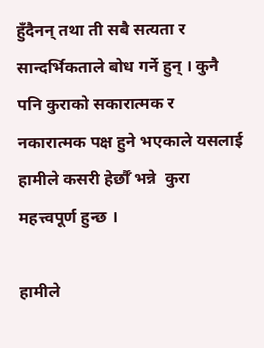हुँदैनन् तथा ती सबै सत्यता र सान्दर्भिकताले बोध गर्ने हुन् । कुनै पनि कुराको सकारात्मक र नकारात्मक पक्ष हुने भएकाले यसलाई हामीले कसरी हेर्छौँ भन्ने  कुरा  महत्त्वपूर्ण हुन्छ ।

हामीले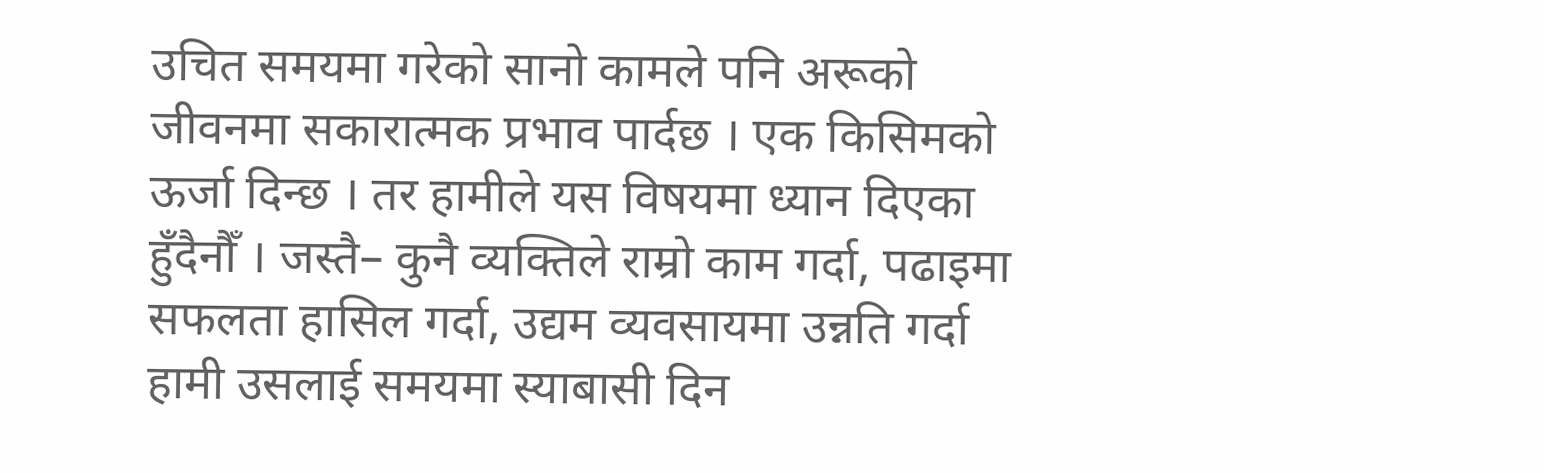उचित समयमा गरेको सानो कामले पनि अरूको जीवनमा सकारात्मक प्रभाव पार्दछ । एक किसिमको ऊर्जा दिन्छ । तर हामीले यस विषयमा ध्यान दिएका हुँदैनौँ । जस्तै– कुनै व्यक्तिले राम्रो काम गर्दा, पढाइमा सफलता हासिल गर्दा, उद्यम व्यवसायमा उन्नति गर्दा हामी उसलाई समयमा स्याबासी दिन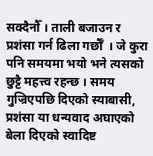सक्दैनौँ । ताली बजाउन र प्रशंसा गर्न ढिला गर्छौँ  । जे कुरा पनि समयमा भयो भने त्यसको छुट्टै महत्त्व रहन्छ । समय गुज्रिएपछि दिएको स्याबासी, प्रशंसा या धन्यवाद अघाएको बेला दिएको स्वादिष्ट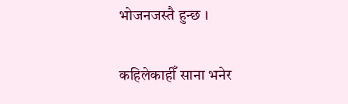भोजनजस्तै हुन्छ ।

कहिलेकाहीँ साना भनेर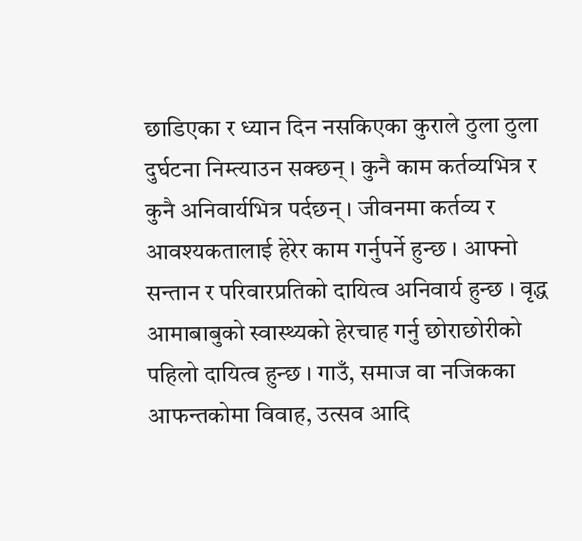छाडिएका र ध्यान दिन नसकिएका कुराले ठुला ठुला दुर्घटना निम्त्याउन सक्छन् । कुनै काम कर्तव्यभित्र र कुनै अनिवार्यभित्र पर्दछन् । जीवनमा कर्तव्य र आवश्यकतालाई हेरेर काम गर्नुपर्ने हुन्छ । आफ्नो सन्तान र परिवारप्रतिको दायित्व अनिवार्य हुन्छ । वृद्ध आमाबाबुको स्वास्थ्यको हेरचाह गर्नु छोराछोरीको पहिलो दायित्व हुन्छ । गाउँ, समाज वा नजिकका आफन्तकोमा विवाह, उत्सव आदि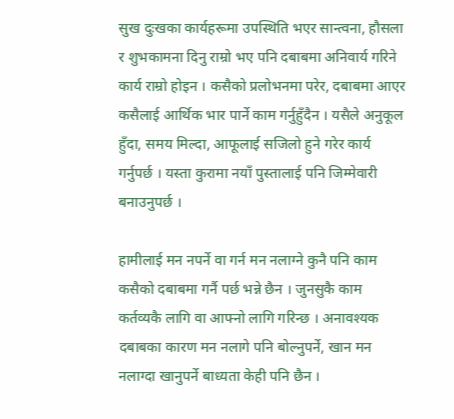सुख दुःखका कार्यहरूमा उपस्थिति भएर सान्त्वना, हौसला र शुभकामना दिनु राम्रो भए पनि दबाबमा अनिवार्य गरिने कार्य राम्रो होइन । कसैको प्रलोभनमा परेर, दबाबमा आएर कसैलाई आर्थिक भार पार्ने काम गर्नुहुँदैन । यसैले अनुकूल हुँदा, समय मिल्दा, आफूलाई सजिलो हुने गरेर कार्य गर्नुपर्छ । यस्ता कुरामा नयाँ पुस्तालाई पनि जिम्मेवारी बनाउनुपर्छ ।

हामीलाई मन नपर्ने वा गर्न मन नलाग्ने कुनै पनि काम कसैको दबाबमा गर्नै पर्छ भन्ने छैन । जुनसुकै काम कर्तव्यकै लागि वा आफ्नो लागि गरिन्छ । अनावश्यक दबाबका कारण मन नलागे पनि बोल्नुपर्ने, खान मन नलाग्दा खानुपर्ने बाध्यता केही पनि छैन ।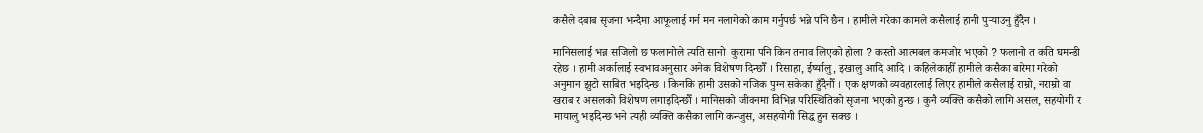कसैले दबाब सृजना भन्दैमा आफूलाई गर्न मन नलागेको काम गर्नुपर्छ भन्ने पनि छैन । हामीले गरेका कामले कसैलाई हानी पुर्‍याउनु हुँदैन ।

मानिसलाई भन्न सजिलो छ फलानोले त्यति सानो  कुरामा पनि किन तनाव लिएको होला ? कस्तो आत्मबल कमजोर भएको ? फलानो त कति घमन्डी रहेछ । हामी अर्कालाई स्वभावअनुसार अनेक विशेषण दिन्छौँ । रिसाहा, ईर्ष्यालु, इखालु आदि आदि । कहिलेकाहीँ हामीले कसैका बारेमा गरेको अनुमान झुटो साबित भइदिन्छ । किनकि हामी उसको नजिक पुग्न सकेका हुँदैनौँ । एक क्षणको व्यवहारलाई लिएर हामीले कसैलाई राम्रो, नराम्रो वा खराब र असलको विशेषण लगाइदिन्छौँ । मानिसको जीवनमा विभिन्न परिस्थितिको सृजना भएको हुन्छ । कुनै व्यक्ति कसैको लागि असल, सहयोगी र मायालु भइदिन्छ भने त्यही व्यक्ति कसैका लागि कन्जुस, असहयोगी सिद्ध हुन सक्छ ।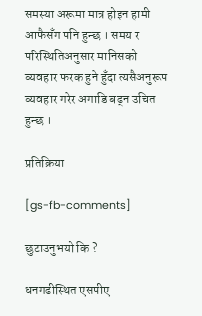समस्या अरूमा मात्र होइन हामी आफैसँग पनि हुन्छ । समय र परिस्थितिअनुसार मानिसको व्यवहार फरक हुने हुँदा त्यसैअनुरूप व्यवहार गरेर अगाडि बढ्न उचित हुन्छ ।

प्रतिक्रिया

[gs-fb-comments]

छुटाउनुभयो कि ?

धनगढीस्थित एसपीए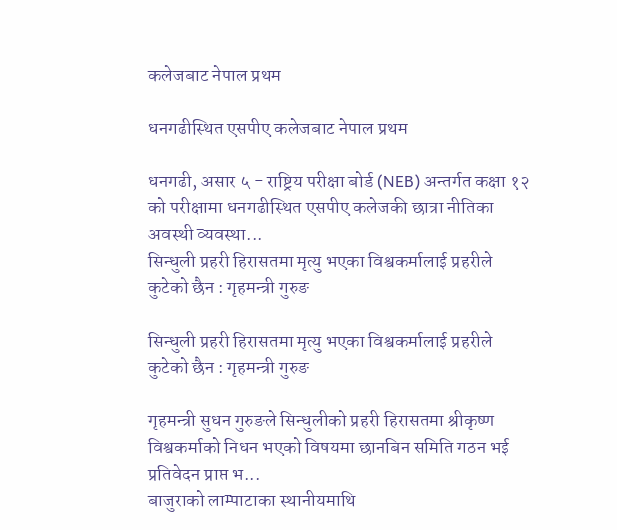कलेजबाट नेपाल प्रथम

धनगढीस्थित एसपीए कलेजबाट नेपाल प्रथम

धनगढी, असार ५ - राष्ट्रिय परीक्षा बोर्ड (NEB) अन्तर्गत कक्षा १२ को परीक्षामा धनगढीस्थित एसपीए कलेजकी छात्रा नीतिका अवस्थी व्यवस्था...
सिन्धुली प्रहरी हिरासतमा मृत्यु भएका विश्वकर्मालाई प्रहरीले कुटेको छैन : गृहमन्त्री गुरुङ

सिन्धुली प्रहरी हिरासतमा मृत्यु भएका विश्वकर्मालाई प्रहरीले कुटेको छैन : गृहमन्त्री गुरुङ

गृहमन्त्री सुधन गुरुङले सिन्धुलीको प्रहरी हिरासतमा श्रीकृष्ण विश्वकर्माको निधन भएको विषयमा छानबिन समिति गठन भई प्रतिवेदन प्राप्त भ...
बाजुराको लाम्पाटाका स्थानीयमाथि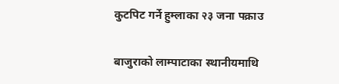कुटपिट गर्ने हुम्लाका २३ जना पक्राउ

बाजुराको लाम्पाटाका स्थानीयमाथि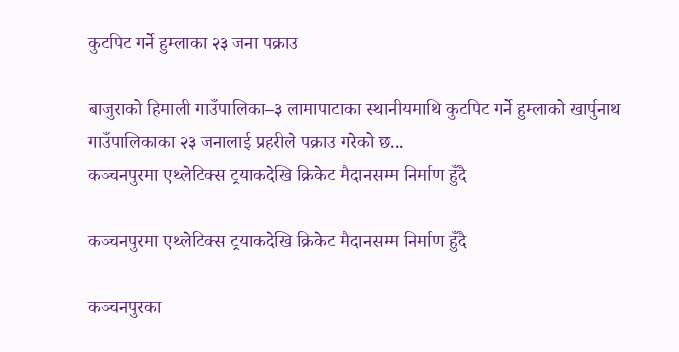कुटपिट गर्ने हुम्लाका २३ जना पक्राउ

बाजुराको हिमाली गाउँपालिका–३ लामापाटाका स्थानीयमाथि कुटपिट गर्ने हुम्लाको खार्पुनाथ गाउँपालिकाका २३ जनालाई प्रहरीले पक्राउ गरेको छ...
कञ्चनपुरमा एथ्लेटिक्स ट्रयाकदेखि क्रिकेट मैदानसम्म निर्माण हुँदै

कञ्चनपुरमा एथ्लेटिक्स ट्रयाकदेखि क्रिकेट मैदानसम्म निर्माण हुँदै

कञ्चनपुरका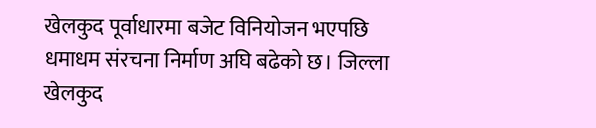खेलकुद पूर्वाधारमा बजेट विनियोजन भएपछि धमाधम संरचना निर्माण अघि बढेको छ। जिल्ला खेलकुद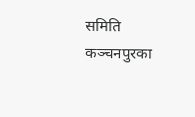समिति कञ्चनपुरका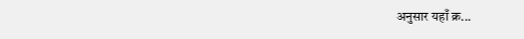अनुसार यहाँ क्र...